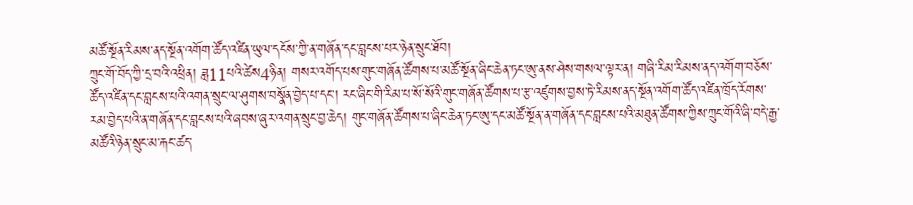མཚོ་སྔོན་རིམས་ནད་སྔོན་འགོག་ཚོད་འཛིན་ཡུལ་དངོས་ཀྱི་ན་གཞོན་དང་བླངས་པར་ཉེན་སྲུང་ཐོབ།
ཀྲུང་གོ་བོད་ཀྱི་དྲ་བའི་འཕྲིན། ཟླ11པའི་ཚེས4ཉིན། གསར་འགོད་པས་གུང་གཞོན་ཚོགས་པ་མཚོ་སྔོན་ཞིང་ཆེན་ཏང་ཨུ་ནས་ཤེས་གསལ་ལྟར་ན། གཞི་རིམ་རིམས་ནད་འགོག་བཅོས་ཚོད་འཛིན་དང་བླངས་པའི་འགན་སྲུང་ལ་ཤུགས་བསྣོན་བྱེད་པ་དང་། རང་ཞིང་གི་རིམ་པ་སོ་སོའི་གུང་གཞོན་ཚོགས་པ་རྩ་འཛུགས་བྱས་ཏེ་རིམས་ནད་སྔོན་འགོག་ཚོད་འཛིན་ཁྲོད་རོགས་རམ་བྱེད་པའི་ན་གཞོན་དང་བླངས་པའི་ཞབས་ཞུར་འགན་སྲུང་བྱ་ཆེད། གུང་གཞོན་ཚོགས་པ་ཞིང་ཆེན་ཏང་ཨུ་དང་མཚོ་སྔོན་ན་གཞོན་དང་བླངས་པའི་མཐུན་ཚོགས་ཀྱིས་ཀྲུང་གོའི་ཞི་བདེ་རྒྱ་མཚོའི་ཉེན་སྲུང་མ་རྐང་ཚད་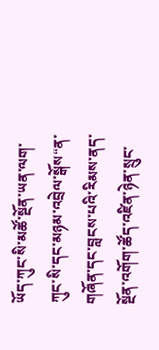ཡོད་ཀུང་སི་མཚོ་སྔོན་ཡན་ལག་ཀུང་སི་དང་མཉམ་འབྲེལ་སྒོས“ན་གཞོན་དང་བླངས་པའི་རིམས་ནད་སྔོན་འགོག་ཚོད་འཛིན་ཉེན་སྲུང་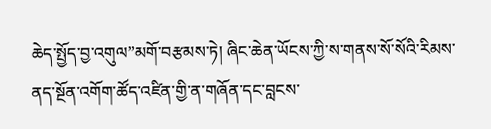ཆེད་སྤྱོད་བྱ་འགུལ”མགོ་བརྩམས་ཏེ། ཞིང་ཆེན་ཡོངས་ཀྱི་ས་གནས་སོ་སོའི་རིམས་ནད་སྔོན་འགོག་ཚོད་འཛིན་གྱི་ན་གཞོན་དང་བླངས་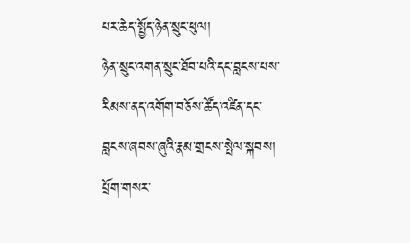པར་ཆེད་སྤྱོད་ཉེན་སྲུང་ཕུལ།
ཉེན་སྲུང་འགན་སྲུང་ཐོབ་པའི་དང་བླངས་པས་རིམས་ནད་འགོག་བཅོས་ཚོད་འཛིན་དང་བླངས་ཞབས་ཞུའི་རྣམ་གྲངས་སྤེལ་སྐབས། པྲོག་གསར་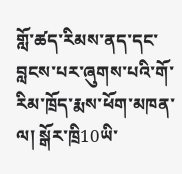གློ་ཚད་རིམས་ནད་དང་བླངས་པར་ཞུགས་པའི་གོ་རིམ་ཁྲོད་རྨས་ཕོག་མཁན་ལ། སྒོར་ཁྲི10ཡི་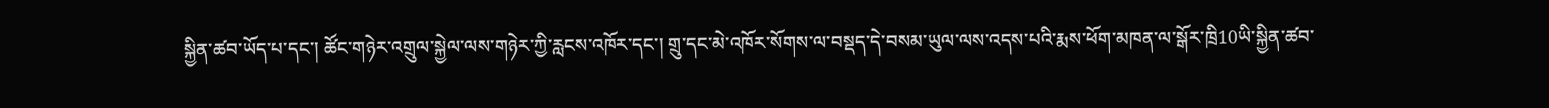སྐྱིན་ཚབ་ཡོད་པ་དང་། ཚོང་གཉེར་འགྲུལ་སྐྱེལ་ལས་གཉེར་ཀྱི་རླངས་འཁོར་དང་། གྲུ་དང་མེ་འཁོར་སོགས་ལ་བསྡད་དེ་བསམ་ཡུལ་ལས་འདས་པའི་རྨས་ཕོག་མཁན་ལ་སྒོར་ཁྲི10ཡི་སྐྱིན་ཚབ་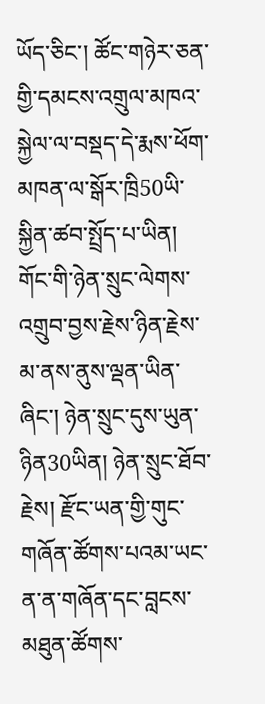ཡོད་ཅིང་། ཚོང་གཉེར་ཅན་གྱི་དམངས་འགྲུལ་མཁའ་སྐྱེལ་ལ་བསྡད་དེ་རྨས་ཕོག་མཁན་ལ་སྒོར་ཁྲི50ཡི་སྐྱིན་ཚབ་སྤྲོད་པ་ཡིན།
གོང་གི་ཉེན་སྲུང་ལེགས་འགྲུབ་བྱས་རྗེས་ཉིན་རྗེས་མ་ནས་ནུས་ལྡན་ཡིན་ཞིང་། ཉེན་སྲུང་དུས་ཡུན་ཉིན30ཡིན། ཉེན་སྲུང་ཐོབ་རྗེས། རྫོང་ཡན་གྱི་གུང་གཞོན་ཚོགས་པའམ་ཡང་ན་ན་གཞོན་དང་བླངས་མཐུན་ཚོགས་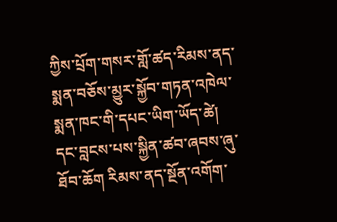ཀྱིས་པྲོག་གསར་གློ་ཚད་རིམས་ནད་སྨན་བཅོས་མྱུར་སྐྱོབ་གཏན་འཁེལ་སྨན་ཁང་གི་དཔང་ཡིག་ཡོད་ཚེ། དང་བླངས་པས་སྐྱིན་ཚབ་ཞབས་ཞུ་ཐོབ་ཆོག རིམས་ནད་སྔོན་འགོག་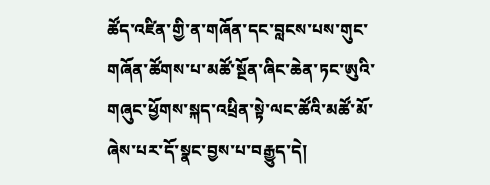ཚོད་འཛིན་གྱི་ན་གཞོན་དང་བླངས་པས་གུང་གཞོན་ཚོགས་པ་མཚོ་སྔོན་ཞིང་ཆེན་ཏང་ཨུའི་གཞུང་ཕྱོགས་སྐད་འཕྲིན་སྟེ་ལང་ཚོའི་མཚོ་མོ་ཞེས་པར་དོ་སྣང་བྱས་པ་བརྒྱུད་དེ།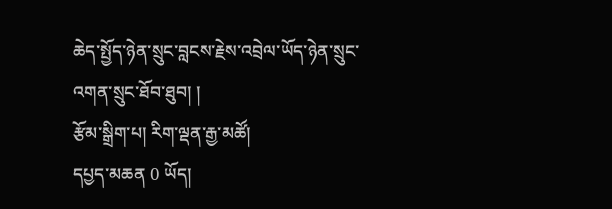ཆེད་སྤྱོད་ཉེན་སྲུང་བླངས་རྗེས་འབྲེལ་ཡོད་ཉེན་སྲུང་འགན་སྲུང་ཐོབ་ཐུབ། །
རྩོམ་སྒྲིག་པ། རིག་ལྡན་རྒྱ་མཚོ།
དཔྱད་མཆན 0 ཡོད།